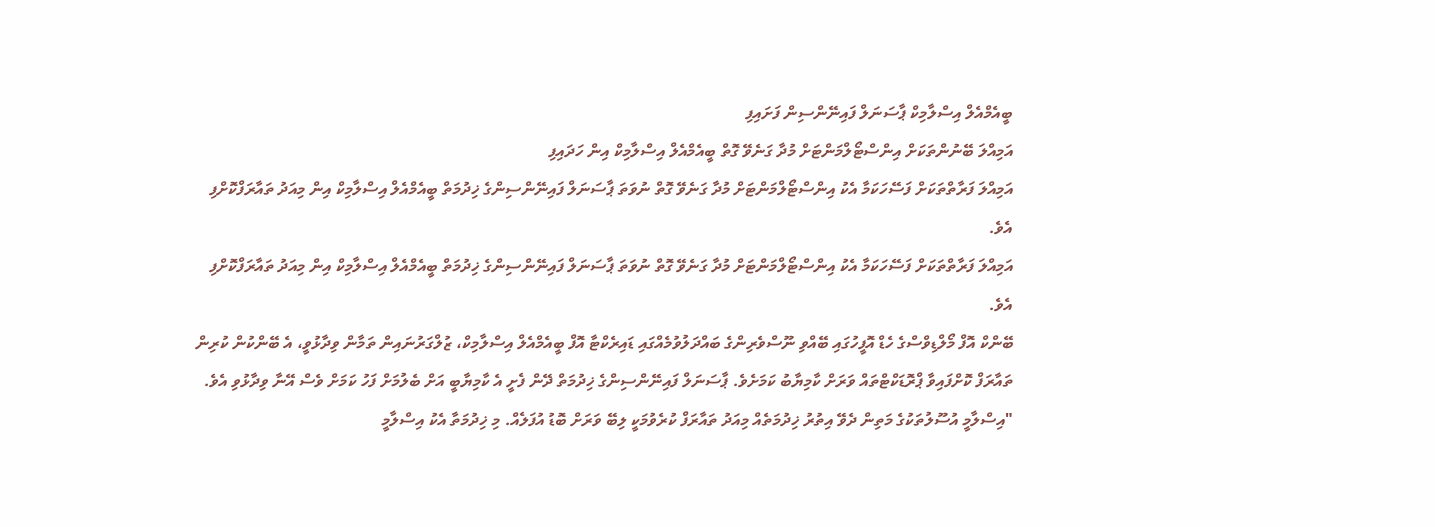ބީއެމްއެލް އިސްލާމިކް ޕާސަނަލް ފައިނޭންސިން ފަށައިފި
އަމިއްލަ ބޭނުންތަކަށް އިންސްޓޯލްމަންޓަށް މުދާ ގަނެވޭ ގޮތް ބީއެމްއެލް އިސްލާމިކް އިން ހަދައިފި
އަމިއްލަ ފަރާތްތަކަށް ފަސޭހަކަމާ އެކު އިންސްޓޯލްމަންޓަށް މުދާ ގަނެވޭ ގޮތް ނުވަތަ ޕާސަނަލް ފައިނޭންސިންގެ ޚިދުމަތް ބީއެމްއެލް އިސްލާމިކް އިން މިއަދު ތައާރަފްކޮށްފި އެވެ.
އަމިއްލަ ފަރާތްތަކަށް ފަސޭހަކަމާ އެކު އިންސްޓޯލްމަންޓަށް މުދާ ގަނެވޭ ގޮތް ނުވަތަ ޕާސަނަލް ފައިނޭންސިންގެ ޚިދުމަތް ބީއެމްއެލް އިސްލާމިކް އިން މިއަދު ތައާރަފްކޮށްފި އެވެ.
ބޭންކް އޮފް މޯލްޑިވްސްގެ ހެޑް އޮފީހުގައި ބޭއްވި ނޫސްވެރިންގެ ބައްދަލުވުމެއްގައި ޑައިރެކްޓާ އޮފް ބީއެމްއެލް އިސްލާމިކް، ޒުލްގަރުނައިން ތަމާން ވިދާޅުވީ، އެ ބޭންކުން ކުރިން ތައާރަފް ކޮށްފައިވާ ޕްރޮޑަކްޓްތައް ވަރަށް ކާމިޔާބު ކަމަށެވެ. ޕާސަނަލް ފައިނޭންސިންގެ ޚިދުމަތް ދޭން ފެށީ އެ ކާމިޔާބީ އަށް ބެލުމަށް ފަހު ކަމަށް ވެސް އޭނާ ވިދާޅުވި އެވެ.
"އިސްލާމީ އުސޫލުތަކުގެ މަތިން ދެވޭ އިތުރު ޚިދުމަތެއް މިއަދު ތައާރަފް ކުރެވުމަކީ ލިބޭ ވަރަށް ބޮޑު އުފަލެއް. މި ޚިދުމަތާ އެކު އިސްލާމީ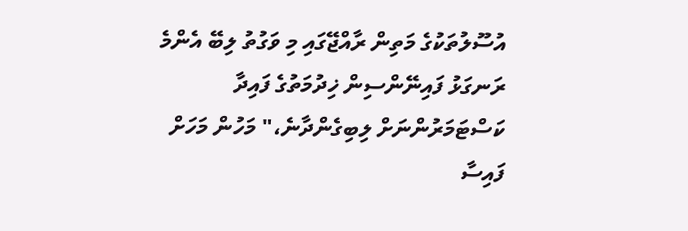އުސޫލުތަކުގެ މަތިން ރާއްޖޭގައި މި ވަގުތު ލިބޭ އެންމެ ރަނގަޅު ފައިނޭންސިން ޚިދުމަތުގެ ފައިދާ ކަސްޓަމަރުންނަށް ލިބިގެންދާނެ،" މަހުން މަހަށް ފައިސާ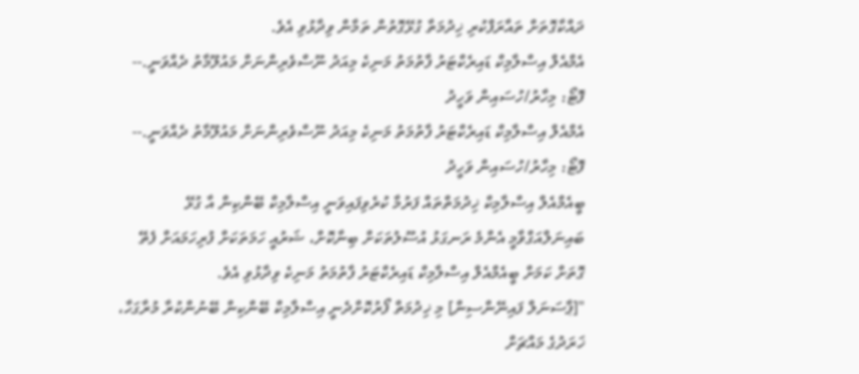ދައްކާގޮތަށް ތައާރަފްކުރި ޚިދުމަތާ ގުޅޭގޮތުން ތަމާން ވިދާޅުވި އެވެ.
އެމްއެލް އިސްލާމިކް ޑައިރެކްޓަރު ފާތުމަތު މަނިކެ މިއަދު ނޫސްވެރިންނަށް މައުލޫމާތު ދެއްވަނީ.-- ފޮޓޯ: މިހާރު/ހުސައިން ވަހީދު
އެމްއެލް އިސްލާމިކް ޑައިރެކްޓަރު ފާތުމަތު މަނިކެ މިއަދު ނޫސްވެރިންނަށް މައުލޫމާތު ދެއްވަނީ.-- ފޮޓޯ: މިހާރު/ހުސައިން ވަހީދު
ބީއެމްއެލް އިސްލާމިކް ޚިދުމަތްތައް ފަރުމާ ކުރެވިފައިވަނީ އިސްލާމިކް ބޭންކިން އާ ގުޅޭ ބައިނަލްއަގްވާމީ އެންމެ ރަނގަޅު އުސޫލުތަކަށް ބިނާކޮށް، ޝަރުއީ ހަމަތަކަށް ފުރިހަމައަށް ފެތޭ ގޮތަށް ކަމަށް ބީއެމްއެލް އިސްލާމިކް ޑައިރެކްޓަރު ފާތުމަތު މަނިކެ ވިދާޅުވި އެވެ.
"[ޕާސަނަލް ފައިނޭންސިން] މި ޚިދުމަތް ފޯރުކޮށްދެނީ އިސްލާމިކް ބޭންކިން ބޭނުންކުރާ މުރާގަހާ، ޚަރަދުގެ މައްޗަށް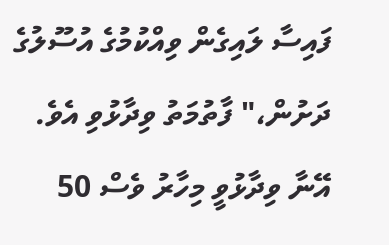ފައިސާ ލައިގެން ވިއްކުމުގެ އުސޫލުގެ ދަށުން،" ފާތުމަތު ވިދާޅުވި އެވެ.
އޭނާ ވިދާޅުވީ މިހާރު ވެސް 50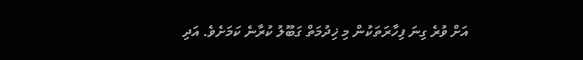އަށް ވުރެ ގިނަ ފިހާރަތަކުން މި ޚިދުމަތް ގަބޫލު ކުރާނެ ކަމަށެވެ. އަދި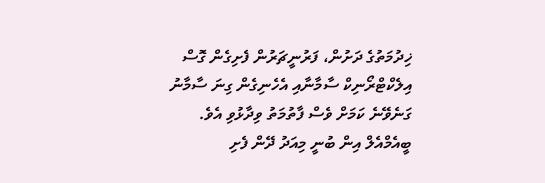ޚިދުމަތުގެ ދަށުން، ފަރުނީޗަރުން ފެށިގެން ގޮސް އިލެކްޓްރޯނިކް ސާމާނާއި އެހެނިގެން ގިނަ ސާމާނު ގަނެވޭނެ ކަމަށް ވެސް ފާތުމަތު ވިދާޅުވި އެވެ.
ބީއެމްއެލް އިން ބުނީ މިއަދު ދޭން ފެށި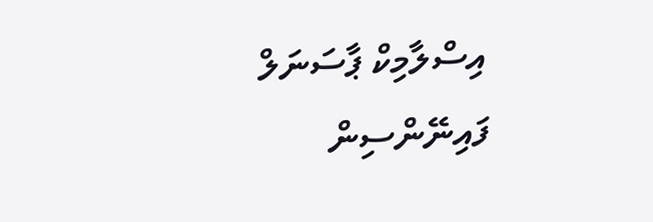އިސްލާމިކް ޕާސަނަލް ފައިނޭންސިން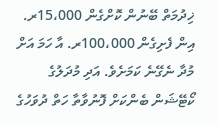ޚިދުމަތް ބޭނުން ކޮށްގެން 15،000ރ. އިން ފެށިގެން 100،000ރ. އާ ހަމަ އަށް މުދާ ނެގޭނެ ކަމަށެވެ. އަދި މުދަލުގެ ކޯޓޭޝަން ބެންކަށް ފޮނުވާތާ ހަތް ދުވަހުގެ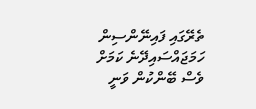ތެރޭގައި ފައިނޭންސިން ހަމަޖައްސައިދޭނެ ކަމަށް ވެސް ބޭންކުން ވަނީ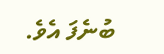ބުނެފަ އެވެ.